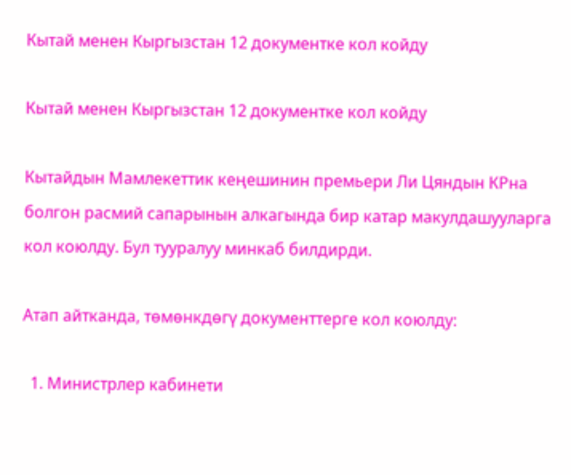Кытай менен Кыргызстан 12 документке кол койду

Кытай менен Кыргызстан 12 документке кол койду

Кытайдын Мамлекеттик кеңешинин премьери Ли Цяндын КРна болгон расмий сапарынын алкагында бир катар макулдашууларга кол коюлду. Бул тууралуу минкаб билдирди.

Атап айтканда, төмөнкдөгү документтерге кол коюлду:

  1. Министрлер кабинети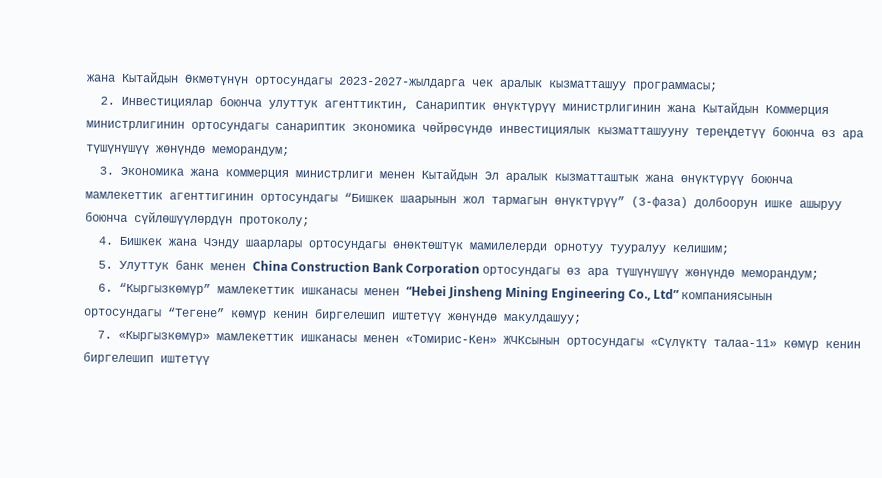жана Кытайдын Өкмөтүнүн ортосундагы 2023-2027-жылдарга чек аралык кызматташуу программасы;
  2. Инвестициялар боюнча улуттук агенттиктин, Санариптик өнүктүрүү министрлигинин жана Кытайдын Коммерция министрлигинин ортосундагы санариптик экономика чөйрөсүндө инвестициялык кызматташууну тереңдетүү боюнча өз ара түшүнүшүү жөнүндө меморандум;
  3. Экономика жана коммерция министрлиги менен Кытайдын Эл аралык кызматташтык жана өнүктүрүү боюнча мамлекеттик агенттигинин ортосундагы “Бишкек шаарынын жол тармагын өнүктүрүү” (3-фаза) долбоорун ишке ашыруу боюнча сүйлөшүүлөрдүн протоколу;
  4. Бишкек жана Чэнду шаарлары ортосундагы өнөктөштүк мамилелерди орнотуу тууралуу келишим;
  5. Улуттук банк менен China Construction Bank Corporation ортосундагы өз ара түшүнүшүү жөнүндө меморандум;
  6. “Кыргызкөмүр” мамлекеттик ишканасы менен “Hebei Jinsheng Mining Engineering Co., Ltd” компаниясынын ортосундагы “Тегене” көмүр кенин биргелешип иштетүү жөнүндө макулдашуу;
  7. «Кыргызкөмүр» мамлекеттик ишканасы менен «Томирис-Кен» ЖЧКсынын ортосундагы «Сүлүктү талаа-11» көмүр кенин биргелешип иштетүү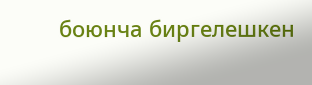боюнча биргелешкен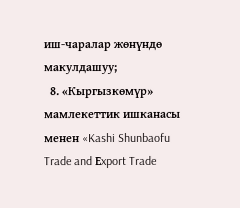иш-чаралар жөнүндө макулдашуу;
  8. «Кыргызкөмүр» мамлекеттик ишканасы менен «Kashi Shunbaofu Trade and Еxport Trade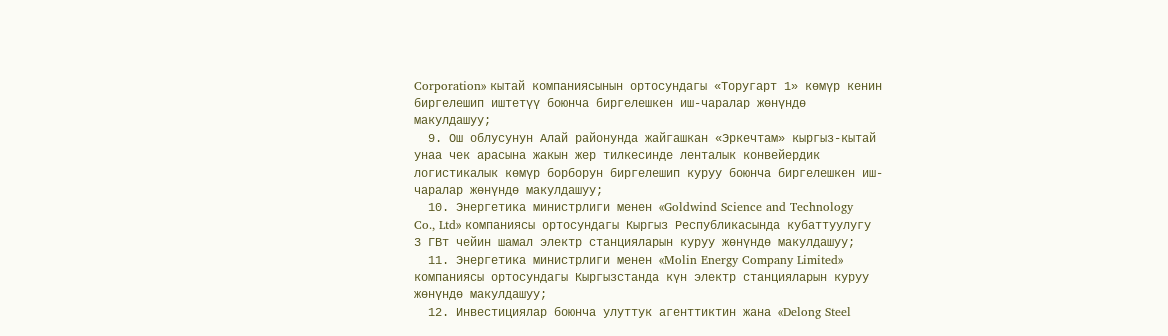Corporation» кытай компаниясынын ортосундагы «Торугарт 1» көмүр кенин биргелешип иштетүү боюнча биргелешкен иш-чаралар жөнүндө макулдашуу;
  9. Ош облусунун Алай районунда жайгашкан «Эркечтам» кыргыз-кытай унаа чек арасына жакын жер тилкесинде ленталык конвейердик логистикалык көмүр борборун биргелешип куруу боюнча биргелешкен иш-чаралар жөнүндө макулдашуу;
  10. Энергетика министрлиги менен «Goldwind Science and Technology Co., Ltd» компаниясы ортосундагы Кыргыз Республикасында кубаттуулугу 3 ГВт чейин шамал электр станцияларын куруу жөнүндө макулдашуу;
  11. Энергетика министрлиги менен «Molin Energy Company Limited» компаниясы ортосундагы Кыргызстанда күн электр станцияларын куруу жөнүндө макулдашуу;
  12. Инвестициялар боюнча улуттук агенттиктин жана «Delong Steel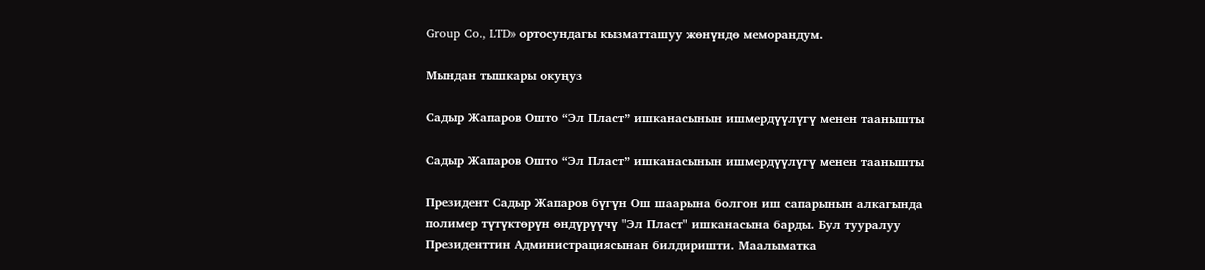Group Co., LTD» ортосундагы кызматташуу жөнүндө меморандум.

Мындан тышкары окуңуз

Садыр Жапаров Ошто “Эл Пласт” ишканасынын ишмердүүлүгү менен таанышты

Садыр Жапаров Ошто “Эл Пласт” ишканасынын ишмердүүлүгү менен таанышты

Президент Садыр Жапаров бүгүн Ош шаарына болгон иш сапарынын алкагында полимер түтүктөрүн өндүрүүчү "Эл Пласт" ишканасына барды. Бул тууралуу Президенттин Администрациясынан билдиришти. Маалыматка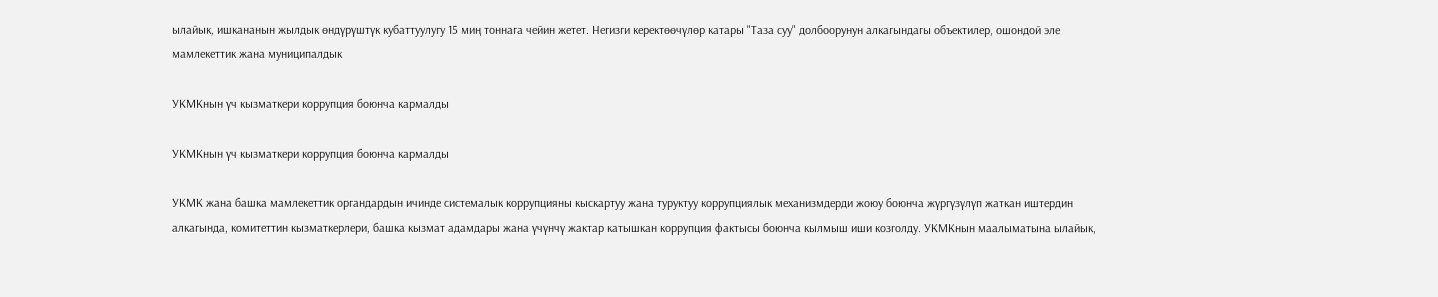ылайык, ишкананын жылдык өндүрүштүк кубаттуулугу 15 миң тоннага чейин жетет. Негизги керектөөчүлөр катары "Таза суу" долбоорунун алкагындагы объектилер, ошондой эле мамлекеттик жана муниципалдык

УКМКнын үч кызматкери коррупция боюнча кармалды

УКМКнын үч кызматкери коррупция боюнча кармалды

УКМК жана башка мамлекеттик органдардын ичинде системалык коррупцияны кыскартуу жана туруктуу коррупциялык механизмдерди жоюу боюнча жүргүзүлүп жаткан иштердин алкагында, комитеттин кызматкерлери, башка кызмат адамдары жана үчүнчү жактар катышкан коррупция фактысы боюнча кылмыш иши козголду. УКМКнын маалыматына ылайык,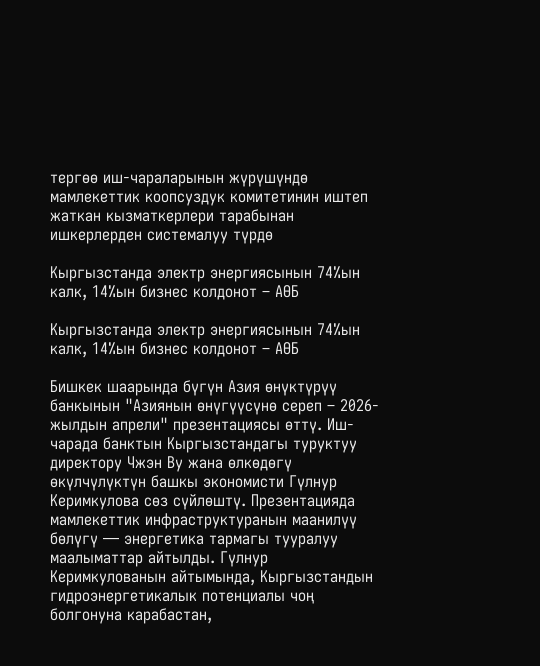тергөө иш-чараларынын жүрүшүндө мамлекеттик коопсуздук комитетинин иштеп жаткан кызматкерлери тарабынан ишкерлерден системалуу түрдө

Кыргызстанда электр энергиясынын 74%ын калк, 14%ын бизнес колдонот – АӨБ

Кыргызстанда электр энергиясынын 74%ын калк, 14%ын бизнес колдонот – АӨБ

Бишкек шаарында бүгүн Азия өнүктүрүү банкынын "Азиянын өнүгүүсүнө сереп – 2026-жылдын апрели" презентациясы өттү. Иш-чарада банктын Кыргызстандагы туруктуу директору Чжэн Ву жана өлкөдөгү өкүлчүлүктүн башкы экономисти Гүлнур Керимкулова сөз сүйлөштү. Презентацияда мамлекеттик инфраструктуранын маанилүү бөлүгү — энергетика тармагы тууралуу маалыматтар айтылды. Гүлнур Керимкулованын айтымында, Кыргызстандын гидроэнергетикалык потенциалы чоң болгонуна карабастан,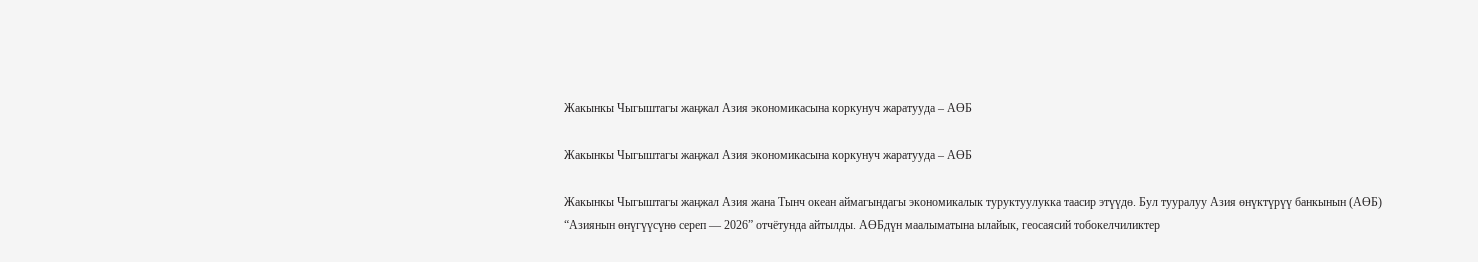Жакынкы Чыгыштагы жаңжал Азия экономикасына коркунуч жаратууда – АӨБ

Жакынкы Чыгыштагы жаңжал Азия экономикасына коркунуч жаратууда – АӨБ

Жакынкы Чыгыштагы жаңжал Азия жана Тынч океан аймагындагы экономикалык туруктуулукка таасир этүүдө. Бул тууралуу Азия өнүктүрүү банкынын (АӨБ) “Азиянын өнүгүүсүнө сереп — 2026” отчётунда айтылды. АӨБдүн маалыматына ылайык, геосаясий тобокелчиликтер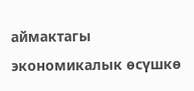аймактагы экономикалык өсүшкө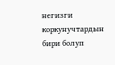негизги коркунучтардын бири болуп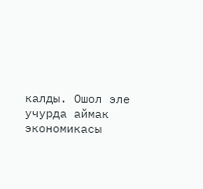калды. Ошол эле учурда аймак экономикасы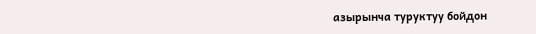азырынча туруктуу бойдон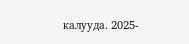калууда. 2025-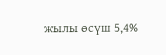жылы өсүш 5,4%